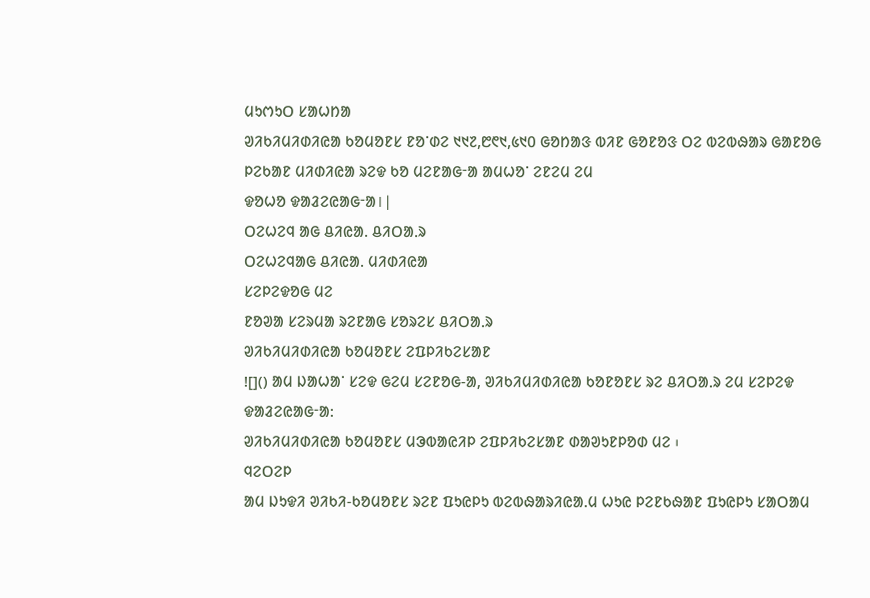ᱢᱩᱬᱩᱛ ᱥᱟᱦᱴᱟ
ᱣᱤᱠᱤᱢᱤᱰᱤᱭᱟ ᱠᱚᱢᱚᱱᱥ ᱱᱚᱸᱰᱮ ᱑᱑᱗,᱘᱖᱑,᱕᱑᱐ ᱜᱚᱴᱟᱝ ᱵᱤᱱ ᱜᱚᱱᱚᱝ ᱛᱮ ᱵᱮᱵᱷᱟᱨ ᱜᱟᱱᱚᱜ ᱞᱮᱠᱟᱱ ᱢᱤᱰᱤᱭᱟ ᱨᱮᱫ ᱠᱚ ᱢᱮᱱᱟᱜᱼᱟ ᱟᱢᱦᱚᱸ ᱮᱱᱮᱢ ᱮᱢ
ᱫᱚᱦᱚ ᱫᱟᱲᱮᱭᱟᱜᱼᱟ। |
ᱛᱮᱦᱮᱧ ᱟᱜ ᱪᱤᱭᱟ. ᱪᱤᱛᱟᱹᱨ
ᱛᱮᱦᱮᱧᱟᱜ ᱪᱤᱭᱟ. ᱢᱤᱰᱤᱭᱟ
ᱥᱮᱞᱮᱫᱚᱜ ᱢᱮ
ᱱᱚᱣᱟ ᱥᱮᱨᱢᱟ ᱨᱮᱱᱟᱜ ᱥᱚᱨᱮᱥ ᱪᱤᱛᱟᱹᱨ
ᱣᱤᱠᱤᱢᱤᱰᱤᱭᱟ ᱠᱚᱢᱚᱱᱥ ᱮᱯᱞᱤᱠᱮᱥᱟᱱ
![]() ᱟᱢ ᱡᱟᱦᱟᱸ ᱥᱮᱫ ᱜᱮᱢ ᱥᱮᱱᱚᱜ-ᱟ, ᱣᱤᱠᱤᱢᱤᱰᱤᱭᱟ ᱠᱚᱱᱚᱱᱥ ᱨᱮ ᱪᱤᱛᱟᱹᱨ ᱮᱢ ᱥᱮᱞᱮᱫ ᱫᱟᱲᱮᱭᱟᱜᱼᱟ:
ᱣᱤᱠᱤᱢᱤᱰᱤᱭᱟ ᱠᱚᱢᱚᱱᱥ ᱢᱳᱵᱟᱭᱤᱞ ᱮᱯᱞᱤᱠᱮᱥᱟᱱ ᱰᱟᱣᱩᱱᱞᱚᱰ ᱢᱮ ᱾
ᱧᱮᱛᱮᱞ
ᱟᱢ ᱡᱩᱫᱤ ᱣᱤᱠᱤ-ᱠᱚᱢᱚᱱᱥ ᱨᱮᱱ ᱯᱩᱭᱞᱩ ᱵᱮᱵᱷᱟᱨᱤᱭᱟ.ᱢ ᱦᱩᱭ ᱞᱮᱱᱠᱷᱟᱱ ᱯᱩᱭᱞᱩ ᱥᱟᱛᱟᱢ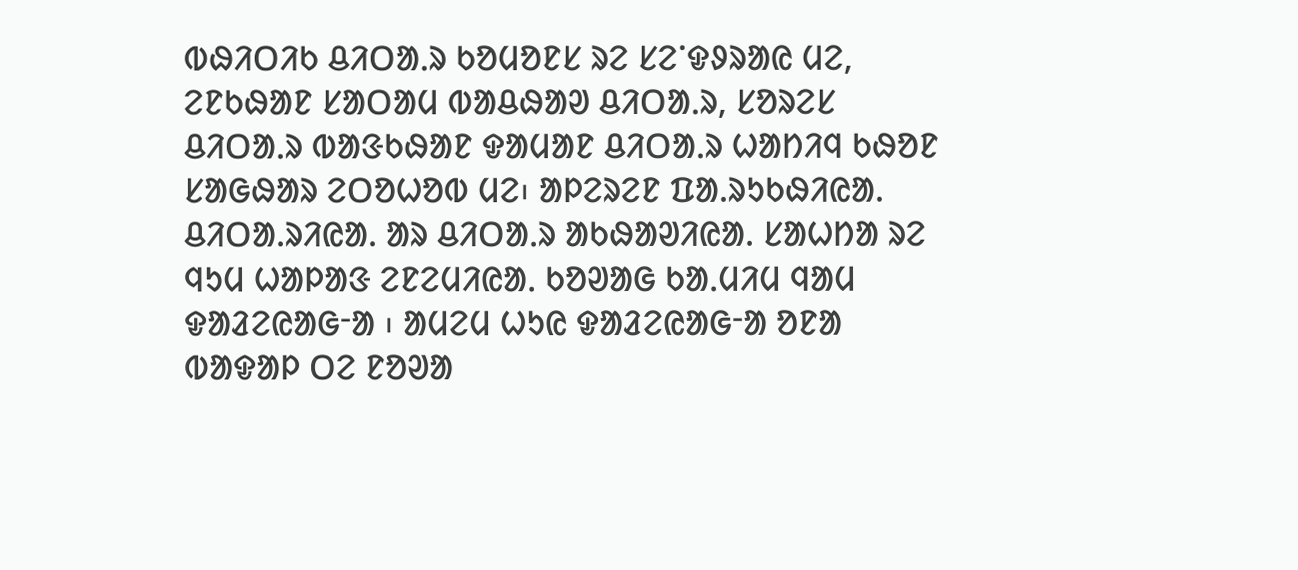ᱵᱷᱤᱛᱤᱠ ᱪᱤᱛᱟᱹᱨ ᱠᱚᱢᱚᱱᱥ ᱨᱮ ᱥᱮᱸᱫᱽᱨᱟᱭ ᱢᱮ, ᱮᱱᱠᱷᱟᱱ ᱥᱟᱛᱟᱢ ᱵᱟᱪᱷᱟᱣ ᱪᱤᱛᱟᱹᱨ, ᱥᱚᱨᱮᱥ ᱪᱤᱛᱟᱹᱨ ᱵᱟᱝᱠᱷᱟᱱ ᱫᱟᱢᱟᱱ ᱪᱤᱛᱟᱹᱨ ᱦᱟᱴᱤᱧ ᱠᱷᱚᱱ ᱥᱟᱜᱷᱟᱨ ᱮᱛᱚᱦᱚᱵ ᱢᱮ᱾ ᱟᱞᱮᱨᱮᱱ ᱯᱟ.ᱨᱩᱠᱷᱤᱭᱟ. ᱪᱤᱛᱟ.ᱨᱤᱭᱟ. ᱟᱨ ᱪᱤᱛᱟᱹᱨ ᱟᱠᱷᱟᱣᱤᱭᱟ. ᱥᱟᱦᱴᱟ ᱨᱮ ᱧᱩᱢ ᱦᱟᱞᱟᱝ ᱮᱱᱮᱢᱤᱭᱟᱹ ᱠᱚᱣᱟᱜ ᱠᱟᱹᱢᱤᱢ ᱧᱟᱢ ᱫᱟᱲᱮᱭᱟᱜᱼᱟ ᱾ ᱟᱢᱮᱢ ᱦᱩᱭ ᱫᱟᱲᱮᱭᱟᱜᱼᱟ ᱚᱱᱟ ᱵᱟᱫᱟᱞ ᱛᱮ ᱱᱚᱣᱟ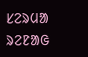ᱥᱮᱨᱢᱟ ᱨᱮᱱᱟᱜ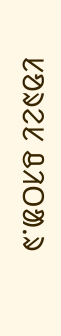ᱥᱚᱨᱮᱥ ᱪᱤᱛᱟᱹᱨ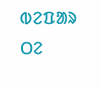ᱵᱮᱯᱟᱨ ᱛᱮ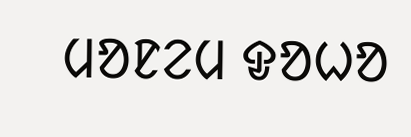ᱢᱚᱱᱮᱢ ᱫᱚᱦᱚ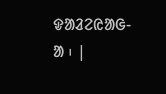ᱫᱟᱲᱮᱭᱟᱜ-ᱟ ᱾ |